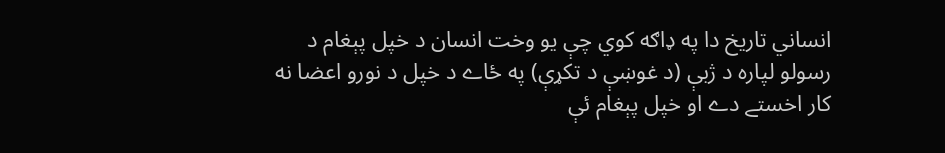انساني تاريخ دا په ډاګه کوي چې يو وخت انسان د خپل پېغام د رسولو لپاره د ژبې (د غوښې د تکړې) په ځاے د خپل د نورو اعضا نه کار اخستے دے او خپل پېغام ئې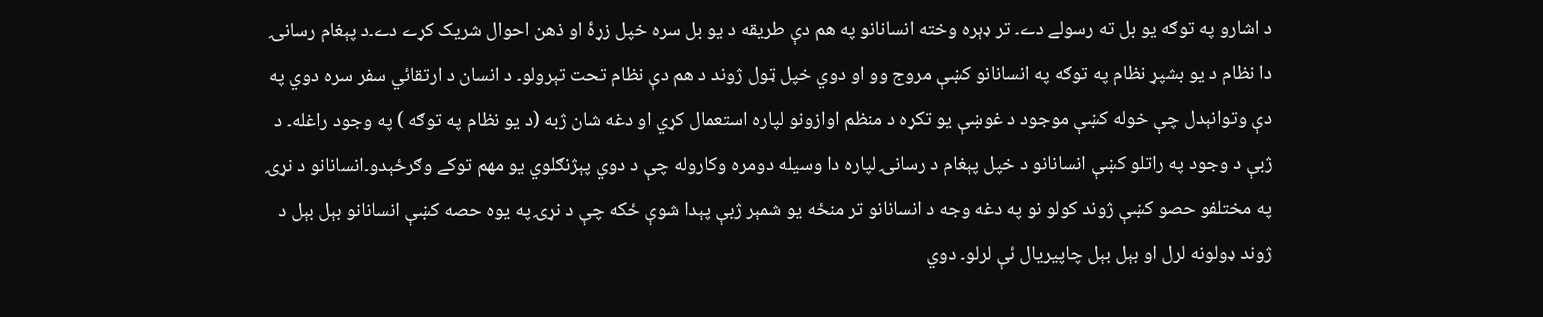د اشارو په توګه يو بل ته رسولے دے۔ تر ډېره وخته انسانانو په هم دې طريقه د يو بل سره خپل زړۀ او ذهن احوال شريک کړے دے۔د پېغام رسانۍ دا نظام د يو بشپړ نظام په توګه په انسانانو کښې مروج وو او دوي خپل ټول ژوند د هم دې نظام تحت تېرولو۔ د انسان د ارتقائي سفر سره دوي په دې وتوانېدل چې خوله کښې موجود د غوښې يو تکړه د منظم اوازونو لپاره استعمال کړي او دغه شان ژبه (د يو نظام په توګه ) په وجود راغله۔ د ژبې د وجود په راتلو کښې انسانانو د خپل پېغام د رسانۍ لپاره دا وسیله دومره وکاروله چې د دوي پېژنګلوي يو مهم توکے وګرځېدو۔انسانانو د نړۍ په مختلفو حصو کښې ژوند کولو نو په دغه وجه د انسانانو تر منځه يو شمېر ژبې پېدا شوې ځکه چې د نړۍ په يوه حصه کښې انسانانو بېل بېل د ژوند ډولونه لرل او بېل بېل چاپیریال ئې لرلو۔ دوي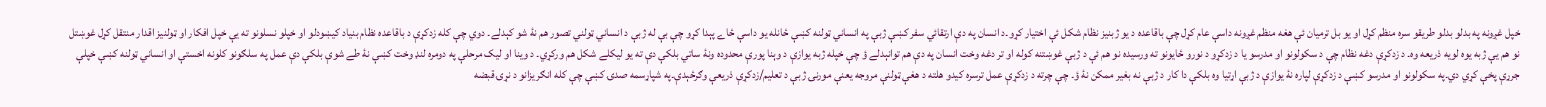خپل غږونه په بدلو بدلو طريقو سره منظم کړل او يو بل ترميان ئې هغه منظم غږونه داسې عام کړل چې باقاعده د يو ژبنيز نظام شکل ئې اختيار کړو۔د انسان په دې ارتقائي سفر کښې ژبې په انساني ټولنه کښې ځانله يو داسې ځاے پېدا کړو چې بې له ژبې د انساني ټولني تصور هم نۀ شو کېدلے۔ دوي چې کله زدکړې د باقاعده نظام بنياد کیښودلو او خپلو نسلونو ته يې خپل افکار او ټولنیز اقدار منتقل کړل غوښتل نو هم يې ژبه يوه لويه ذريعه وه۔ د زدکړې دغه نظام چې د سکولونو او مدرسو يا د زدکړو د نورو ځايونو ته ورسیده نو هم ئې د ژبې غوښتنه کوله او تر دغه وخت انسان په دې هم توانېدلے ؤ چې خپله ژبه يوازې د وېنا پورې محدوده ونۀ ساتي بلکې دې ته يو ليکلے شکل هم ورکړي۔ د وینا او ليک مرحلې په دومره لنډ وخت کښې نۀ طے شوې بلکې دې عمل په سلګونو کلونه اخستې او انساني ټولنه کښې خپلې جرړې پخې کړي دي۔په سکولونو او مدرسو کښې د زدکړې لپاره نۀ يوازې د ژبې اړتیا وه بلکې دا کار د ژبې نه بغير ممکن نۀ ؤ۔ چې چرته د زدکړې عمل ترسره کیدو هلته د هغې ټولنې مروجه يعنې مورنۍ ژبې د تعليم/زدکړې ذريعې وګرځېدې۔په شپاړسمه صدۍ کښې چې کله انګريزانو د نړۍ قبضه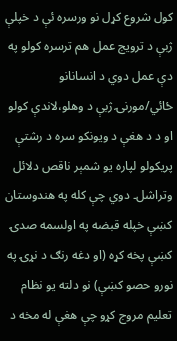کول شروع کړل نو ورسره ئې د خپلې ژبې د ترويج عمل هم ترسره کولو په دې عمل دوي د انسانانو ځائي/مورنۍ ژبې د وهلو،لاندې کولو او د د هغې د ویونکو سره د رشتې پريکولو لپاره يو شمېر ناقص دلائل وتراشل۔ دوي چې کله په هندوستان کښې خپله قبضه په اولسمه صدۍ کښې پخه کړه (او دغه رنګ د نړۍ په نورو حصو کښې) نو دلته يو نظام تعليم مروج کړو چې هغې له مخه د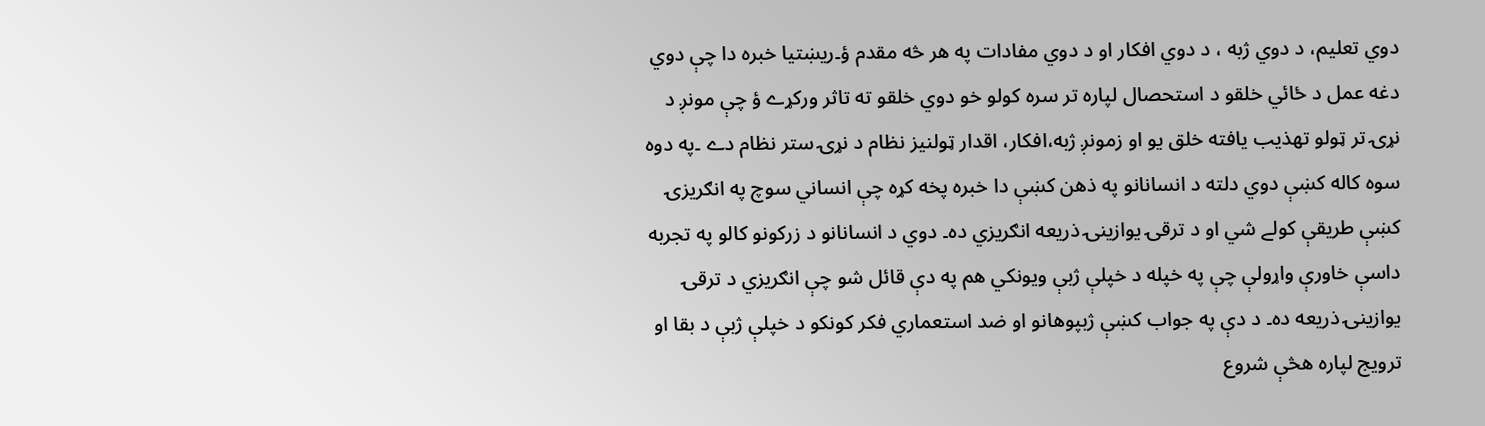دوي تعليم، د دوي ژبه ، د دوي افکار او د دوي مفادات په هر څه مقدم ؤ۔ريښتيا خبره دا چې دوي دغه عمل د ځائي خلقو د استحصال لپاره تر سره کولو خو دوي خلقو ته تاثر ورکړے ؤ چې مونږ د نړۍ تر ټولو تهذيب يافته خلق يو او زمونږ ژبه،افکار، اقدار ټولنیز نظام د نړۍ ستر نظام دے ۔په دوه سوه کاله کښې دوي دلته د انسانانو په ذهن کښې دا خبره پخه کړه چې انساني سوچ په انګريزۍ کښې طريقې کولے شي او د ترقۍ یوازینۍ ذريعه انګريزي ده۔ دوي د انسانانو د زرکونو کالو په تجربه داسې خاورې واړولې چې په خپله د خپلې ژبې ويونکي هم په دې قائل شو چې انګريزي د ترقۍ یوازینۍ ذريعه ده۔ د دې په جواب کښې ژبپوهانو او ضد استعماري فکر کونکو د خپلې ژبې د بقا او ترویج لپاره هڅې شروع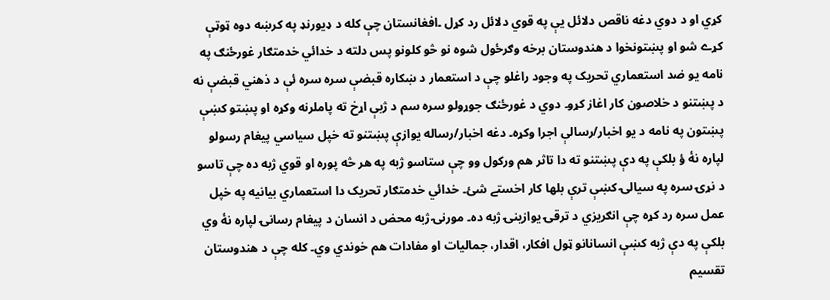کړي او د دوي دغه ناقص دلائل يې په قوي دلائل رد کړل ۔افغانستان چې کله د ډيورنډ په کرښه دوه ټوټې کړے شو او پښتونخوا د هندوستان برخه وګرځول شوه نو څو کلونو پس دلته د خدائي خدمتګار غورځنګ په نامه يو ضد استعماري تحريک په وجود راغلو چې د استعمار د ښکاره قبضې سره سره ئې د ذهني قبضې نه د پښتنو د خلاصون کار اغاز کړو۔ دوي د غورځنګ جوړولو سره سم د ژبې اړخ ته پاملرنه وکړه او پښتو کښې پښتون په نامه د يو اخبار/رسالې اجرا وکړه۔ دغه اخبار/رساله يوازې پښتنو ته خپل سیاسي پیغام رسولو لپاره نۀ ؤ بلکې په دې پښتنو ته دا تاثر هم ورکول وو چې ستاسو ژبه په هر څه پوره او قوي ژبه ده چې تاسو د نړۍ سره په سيالۍ کښې ترې بلها کار اخستے شئ۔ خدائي خدمتګار تحريک دا استعماري بيانيه په خپل عمل سره رد کړه چې انګريزي د ترقۍ یوازینۍ ژبه ده۔ مورنۍ ژبه محض د انسان د پیغام رسانۍ لپاره نۀ وي بلکې په دې ژبه کښې انسانانو ټول افکار، اقدار، جماليات او مفادات هم خوندي وي۔ کله چې د هندوستان تقسيم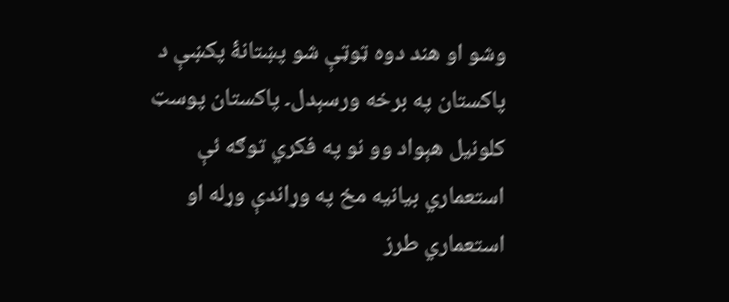وشو او هند دوه ټوټې شو پښتانۀ پکښې د پاکستان په برخه ورسېدل۔ پاکستان پوسټ کلونيل هېواد وو نو په فکري توګه ئې استعماري بيانيه مخ په وړاندې وړله او استعماري طرز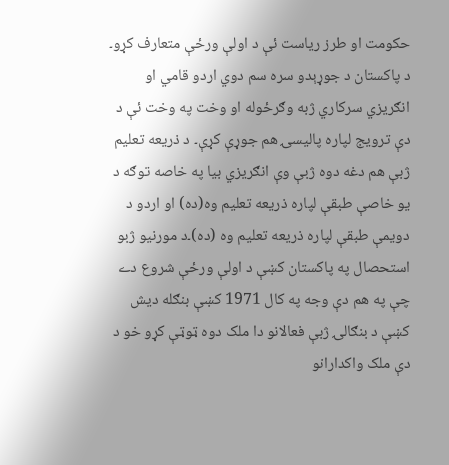حکومت او طرز رياست ئې د اولې ورځې متعارف کړو۔ د پاکستان د جوړېدو سره سم دوي اردو قامي او انګريزي سرکاري ژبه وګرځوله او وخت په وخت ئې د دې ترویج لپاره پاليسۍ هم جوړې کړې۔ د ذريعه تعليم ژبې هم دغه دوه ژبې وې انګريزي بيا په خاصه توګه د يو خاصې طبقې لپاره ذريعه تعليم وه(ده) او اردو د دويمې طبقې لپاره ذريعه تعليم وه (ده)۔د مورنيو ژبو استحصال په پاکستان کښې د اولې ورځې شروع دے چې په هم دې وجه په کال 1971 کښې بنګله ديش کښې د بنګالۍ ژبې فعالانو دا ملک دوه ټوټې کړو خو د دې ملک واکدارانو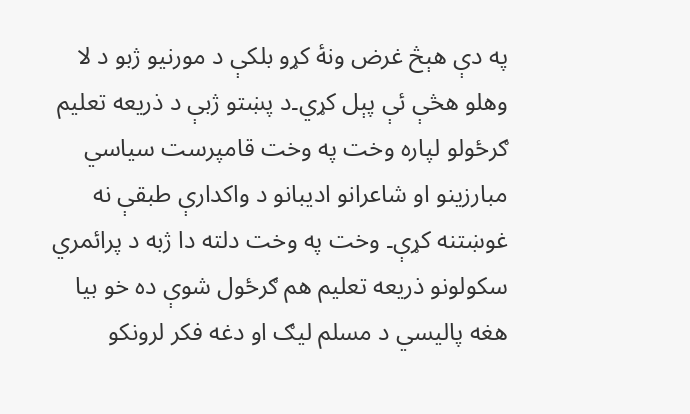په دې هېڅ غرض ونۀ کړو بلکې د مورنيو ژبو د لا وهلو هڅې ئې پېل کړي۔د پښتو ژبې د ذريعه تعليم ګرځولو لپاره وخت په وخت قامپرست سیاسي مبارزينو او شاعرانو اديبانو د واکدارې طبقې نه غوښتنه کړې۔ وخت په وخت دلته دا ژبه د پرائمري سکولونو ذريعه تعليم هم ګرځول شوې ده خو بيا هغه پالیسي د مسلم ليګ او دغه فکر لرونکو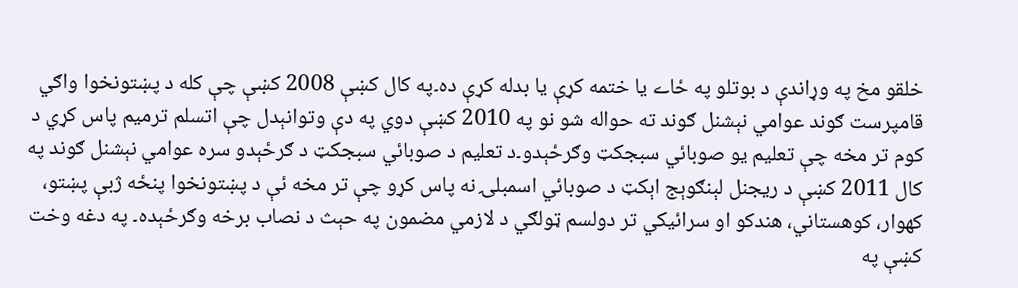خلقو مخ په وړاندې د بوتلو په ځاے يا ختمه کړې يا بدله کړې ده۔په کال کښې 2008 کښې چې کله د پښتونخوا واګي قامپرست ګوند عوامي نېشنل ګوند ته حواله شو نو په 2010 کښې دوي په دې وتوانېدل چې اتسلم ترميم پاس کړي د کوم تر مخه چې تعليم يو صوبائي سبجکټ وګرځېدو۔د تعليم د صوبائي سبجکټ د ګرځېدو سره عوامي نېشنل ګوند په کال 2011 کښې د ريجنل لېنګوېج اېکټ د صوبائي اسمبلۍ نه پاس کړو چې تر مخه ئې د پښتونخوا پنځه ژبې پښتو، کهوار، کوهستاني، هندکو او سرائيکي تر دولسم ټولګي د لازمي مضمون په حېث د نصاب برخه وګرځېده۔ په دغه وخت کښې په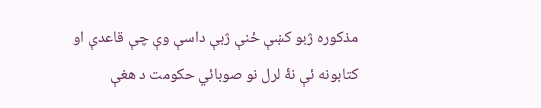مذکوره ژبو کښې ځنې ژبې داسې وې چې قاعدې او کتابونه ئې نۀ لرل نو صوبائي حکومت د هغې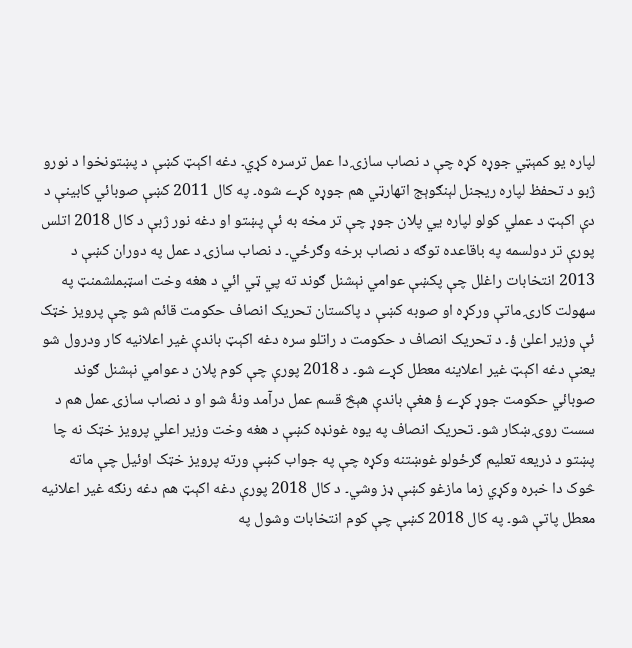لپاره يو کمېټي جوړه کړه چې د نصاب سازۍ دا عمل ترسره کړي۔ دغه اکېټ کښې د پښتونخوا د نورو ژبو د تحفظ لپاره ريجنل لېنګوېج اتهارټي هم جوړه کړے شوه۔ په کال 2011 کښې صوبائي کابينې د دې اکېټ د عملي کولو لپاره يي پلان جوړ چې تر مخه به ئې پښتو او دغه نور ژبې د کال 2018 اتلس پورې تر دولسمه په باقاعده توګه د نصاب برخه وګرځي۔ د نصاب سازۍ د عمل په دوران کښې د 2013 انتخابات راغلل چې پکښې عوامي نېشنل ګوند ته پي ټي ائي د هغه وخت اسټبملشمنټ په سهولت کارۍ ماتې ورکړه او صوبه کښې د پاکستان تحریک انصاف حکومت قائم شو چې پرويز خټک ئې وزير اعلیٰ ؤ۔ د تحريک انصاف د حکومت د راتلو سره دغه اکېټ باندې غير اعلانيه کار ودرول شو يعنې دغه اکېټ غير اعلاينه معطل کړے شو۔ د 2018 پورې چې کوم پلان د عوامي نېشنل ګوند صوبائي حکومت جوړ کړے ؤ هغې باندې هېڅ قسم عمل درآمد ونۀ شو او د نصاب سازۍ عمل هم د سست روۍ ښکار شو۔ تحريک انصاف په يوه غونډه کښې د هغه وخت وزير اعلي پرویز خټک نه چا پښتو د ذريعه تعليم ګرځولو غوښتنه وکړه چې په جواب کښې ورته پرویز خټک اوئيل چې ماته څوک دا خبره وکړي زما مازغو کښې ډز وشي۔ د کال 2018 پورې دغه اکېټ هم دغه رنګه غير اعلانيه معطل پاتې شو۔ په کال 2018 کښې چې کوم انتخابات وشول په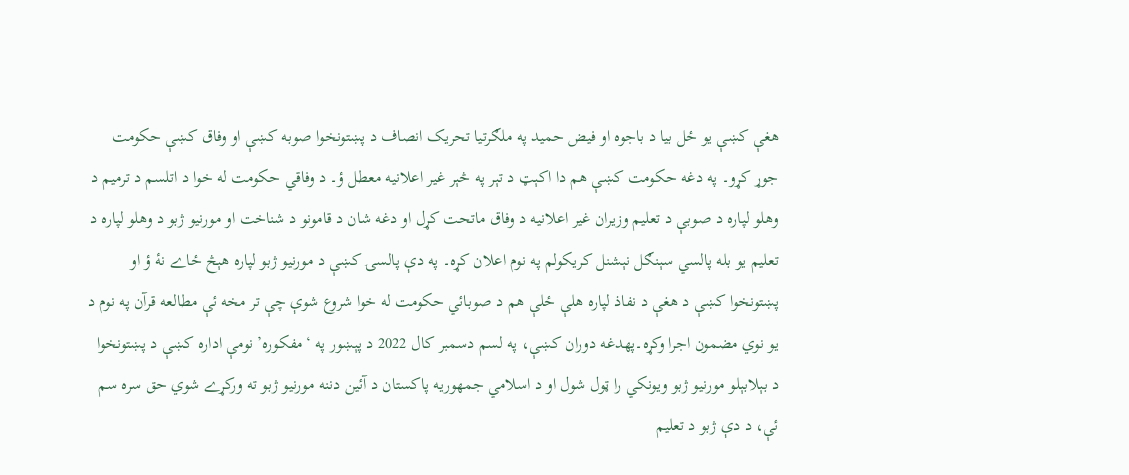هغې کښې يو ځل بيا د باجوه او فيض حميد په ملګرتیا تحريک انصاف د پښتونخوا صوبه کښې او وفاق کښې حکومت جوړ کړو۔ په دغه حکومت کښې هم دا اکېټ د تېر په څېر غير اعلانيه معطل ؤ۔ د وفاقي حکومت له خوا د اتلسم د ترمیم د وهلو لپاره د صوبې د تعليم وزیران غير اعلانيه د وفاق ماتحت کړل او دغه شان د قامونو د شناخت او مورنيو ژبو د وهلو لپاره د تعليم يو بله پالسي سېنګل نېشنل کريکولم په نوم اعلان کړه۔ په دې پالسۍ کښې د مورنيو ژبو لپاره هېڅ ځاے نۀ ؤ او پښتونخوا کښې د هغې د نفاذ لپاره هلې ځلې هم د صوبائي حکومت له خوا شروع شوې چې تر مخه ئې مطالعه قرآن په نوم د يو نوي مضمون اجرا وکړه۔پهدغه دوران کښې، په لسم دسمبر کال 2022 د پېښور په ‘مفکوره’ نومې اداره کښې د پښتونخوا د بېلابېلو مورنيو ژبو ويونکي را ټول شول او د اسلامي جمهوريه پاکستان د آئين دننه مورنيو ژبو ته ورکړے شوي حق سره سم ئې، د دې ژبو د تعليم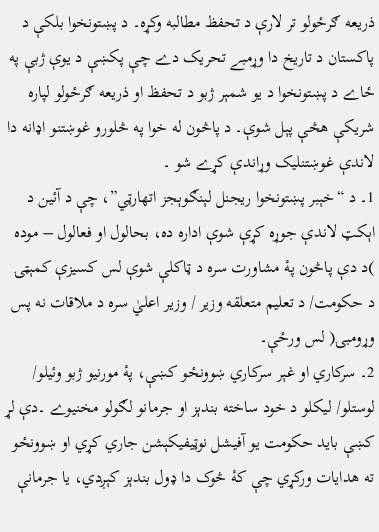ذريعه ګرځولو تر لارې د تحفظ مطالبه وکړه۔ د پښتونخوا بلکې د پاکستان د تاريخ دا وړمبے تحريک دے چې پکښې د يوې ژبې په ځاے د پښتونخوا د يو شمېر ژبو د تحفظ او ذريعه ګرځولو لپاره شريکې هڅې پېل شوې۔ د پاڅون له خوا په څلورو غوښتنو اډانه دا لاندې غوښتنلیک وړاندې کړے شو ۔
1۔ د “خېبر پښتونخوا ريجنل لېنګوېجز اتهارټي”، چې د آئين د اېکټ لاندې جوړه کړې شوې اداره ده، بحالول او فعالول – موده )د دې پاڅون پۀ مشاورت سره د ټاکلې شوې لس کسيزې کمېټۍ د حکومت/ د تعليم متعلقه وزير / وزير اعليٰ سره د ملاقات نه پس وړومبۍ( لس ورځې۔
2۔ سرکاري او غېر سرکاري ښوونځو کښې، پۀ مورنيو ژبو وئيلو/ لوستلو/ ليکلو د خود ساخته بندېز او جرمانو لګولو مخنيوے ۔دې لړ کښې بايد حکومت يو آفيشل نوټيفيکېشن جاري کړي او ښوونځو ته هدايات ورکړي چې کۀ څوک دا ډول بندېز کېږدي، يا جرمانې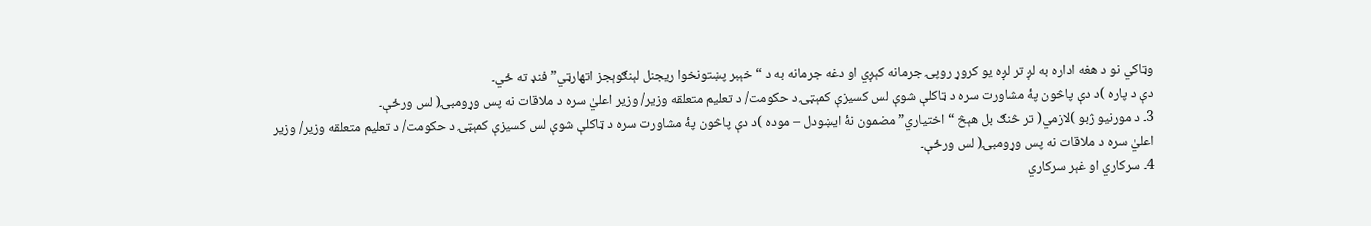وټاکي نو د هغه اداره به لږ تر لږه يو کروړ روپۍ جرمانه کېږي او دغه جرمانه به د “خېبر پښتونخوا ريجنل لېنګوېجز اتهارټي” فنډ ته ځي۔
دې د پاره )د دې پاڅون پۀ مشاورت سره د ټاکلې شوې لس کسيزې کمېټۍ د حکومت/ د تعليم متعلقه وزير/ وزير اعليٰ سره د ملاقات نه پس وړومبۍ( لس ورځې۔
3۔ د مورنيو ژبو )لازمي( تر څنګ بل هېڅ “اختياري” مضمون نۀ ايښودل – موده )د دې پاڅون پۀ مشاورت سره د ټاکلې شوې لس کسيزې کمېټۍ د حکومت/ د تعليم متعلقه وزير/ وزير اعليٰ سره د ملاقات نه پس وړومبۍ( لس ورځې۔
4۔ سرکاري او غېر سرکاري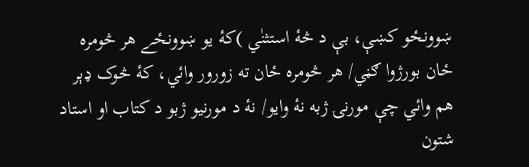ښوونځو کښې، بې د څۀ استثنٰي )کۀ يو ښوونځے هر څومره ځان بورژوا ګڼي/ هر څومره ځان ته زورور وائي، کۀ څوک ډېر هم وائي چې مورنۍ ژبه نۀ وايو/ نۀ د مورنيو ژبو د کتاب او استاد شتون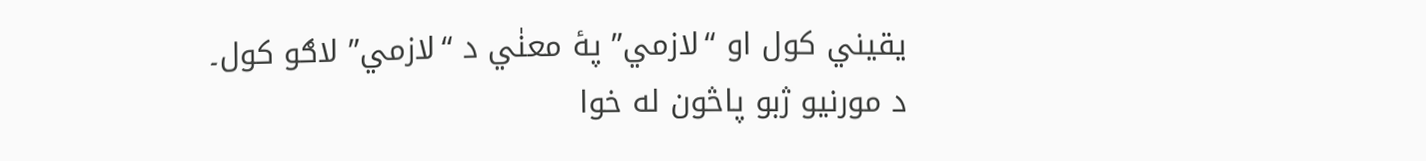يقيني کول او “لازمي” پۀ معنٰي د “لازمي” لاګو کول۔
د مورنيو ژبو پاڅون له خوا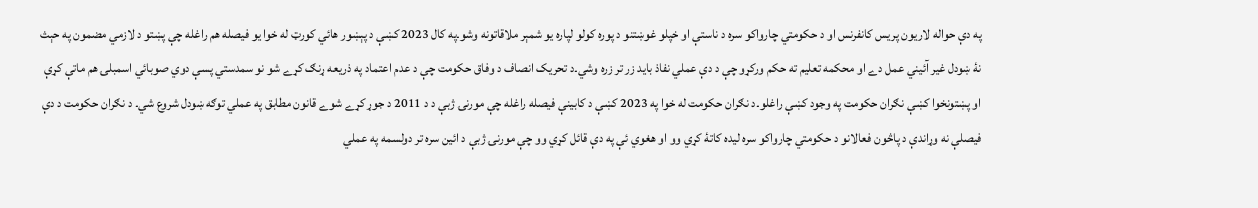په دې حواله لاريون پريس کانفرنس او د حکومتي چارواکو سره د ناستې او خپلو غوښتنو د پوره کولو لپاره يو شمېر ملاقاتونه وشو۔په کال 2023 کښې د پېښور هائي کورټ له خوا يو فيصله هم راغله چې پښتو د لازمي مضمون په حېث نۀ ښودل غير آئيني عمل دے او محکمه تعليم ته حکم ورکړو چې د دې عملي نفاذ بايد زر تر زره وشي۔د تحريک انصاف د وفاق حکومت چې د عدم اعتماد په ذريعه ړنګ کړے شو نو سمدستي پسې دوي صوبائي اسمبلۍ هم ماتې کړې او پښتونخوا کښې نګران حکومت په وجود کښې راغلو۔د نګران حکومت له خوا په 2023 کښې د کابينې فيصله راغله چې مورنۍ ژبې د د 2011 د جوړ کړے شوے قانون مطابق په عملي توګه ښودل شروع شي۔ د نګران حکومت د دې فيصلې نه وړاندې د پاڅون فعالانو د حکومتي چارواکو سره ليده کاتۀ کړي وو او هغوي ئې په دې قائل کړي وو چې مورنۍ ژبې د ائين سره تر دولسمه په عملي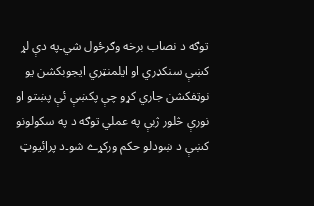توګه د نصاب برخه وګرځول شي۔په دې لړ کښې سنکډري او ايلمنټري ايجوبکشن يو نوټفکشن جاري کړو چې پکښې ئې پښتو او نورې څلور ژبې په عملي توګه د په سکولونو کښې د ښودلو حکم ورکړے شو۔د پرائيوټ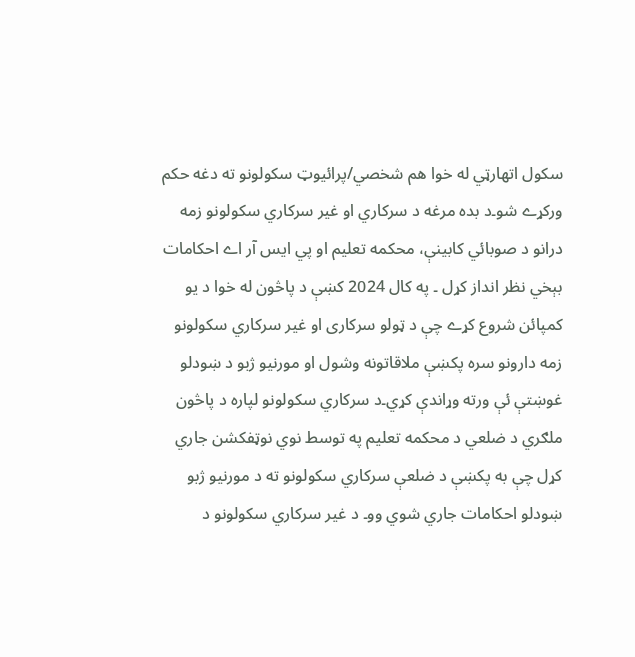سکول اتهارټي له خوا هم شخصي/پرائيوټ سکولونو ته دغه حکم ورکړے شو۔د بده مرغه د سرکاري او غير سرکاري سکولونو زمه درانو د صوبائي کابينې، محکمه تعلیم او پي ايس آر اے احکامات بېخي نظر انداز کړل ۔ په کال 2024 کښې د پاڅون له خوا د يو کمپائن شروع کړے چې د ټولو سرکاری او غير سرکاري سکولونو زمه دارونو سره پکښې ملاقاتونه وشول او مورنيو ژبو د ښودلو غوښتې ئې ورته وړاندې کړي۔د سرکاري سکولونو لپاره د پاڅون ملګري د ضلعي د محکمه تعليم په توسط نوي نوټفکشن جاري کړل چې به پکښې د ضلعې سرکاري سکولونو ته د مورنيو ژبو ښودلو احکامات جاري شوي وو۔ د غير سرکاري سکولونو د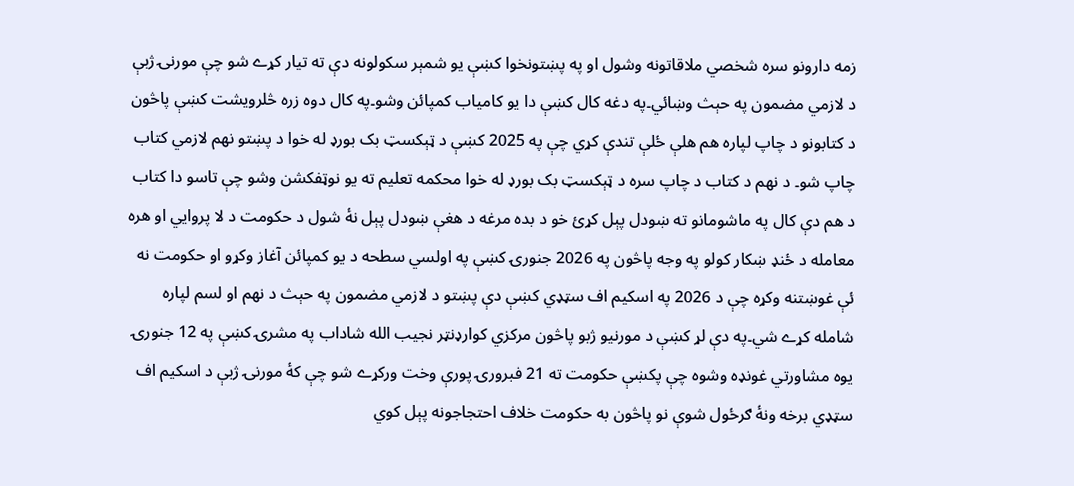زمه دارونو سره شخصي ملاقاتونه وشول او په پښتونخوا کښې يو شمېر سکولونه دې ته تيار کړے شو چې مورنۍ ژبې د لازمي مضمون په حېث وښائي۔په دغه کال کښې دا یو کامياب کمپائن وشو۔په کال دوه زره څلرويشت کښې پاڅون د کتابونو د چاپ لپاره هم هلې ځلې تندې کړي چې په 2025 کښې د ټېکسټ بک بورډ له خوا د پښتو نهم لازمي کتاب چاپ شو۔ د نهم د کتاب د چاپ سره د ټېکسټ بک بورډ له خوا محکمه تعلیم ته یو نوټفکشن وشو چې تاسو دا کتاب د هم دې کال په ماشومانو ته ښودل پېل کړئ خو د بده مرغه د هغې ښودل پېل نۀ شول د حکومت د لا پروايي او هره معامله د ځنډ ښکار کولو په وجه پاڅون په 2026 جنورۍ کښې په اولسي سطحه د يو کمپائن آغاز وکړو او حکومت نه ئې غوښتنه وکړه چې د 2026 په اسکيم اف سټډي کښې دې پښتو د لازمي مضمون په حېث د نهم او لسم لپاره شامله کړے شي۔په دې لړ کښې د مورنيو ژبو پاڅون مرکزي کوارډنټر نجيب الله شاداب په مشرۍ کښې په 12 جنورۍ يوه مشاورتي غونډه وشوه چې پکښې حکومت ته 21 فبرورۍ پورې وخت ورکړے شو چې کۀ مورنۍ ژبې د اسکيم اف سټډي برخه ونۀ ګرځول شوې نو پاڅون به حکومت خلاف احتجاجونه پېل کوي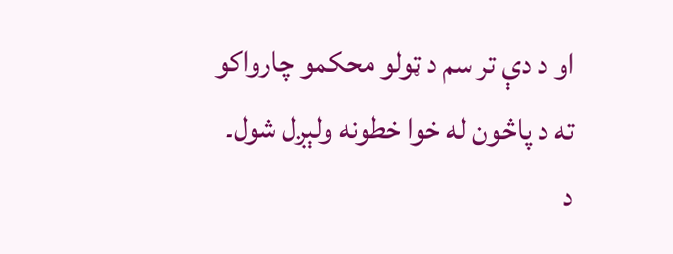او د دې تر سم د ټولو محکمو چارواکو ته د پاڅون له خوا خطونه ولېږل شول۔ د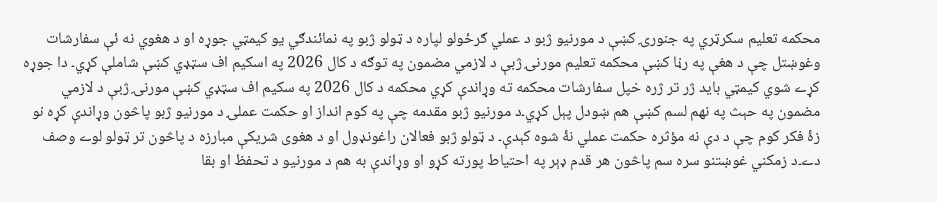محکمه تعلیم سکرټري په جنورۍ کښې د مورنيو ژبو د عملي ګرځولو لپاره د ټولو ژبو په نمائندګي يو کيمټي جوړه او د هغوي نه ئې سفارشات وغوښتل چې د هغې په رڼا کښې محکمه تعلیم مورنۍ ژبې د لازمي مضمون په توګه د کال 2026 په اسکيم اف سټډي کښې شاملې کړي۔ دا جوړه کړے شوي کيمټي بايد ژر تر ژره خپل سفارشات محکمه ته وړاندې کړي محکمه د کال 2026 په سکيم اف سټډي کښې مورنۍ ژبې د لازمي مضمون په حېث په نهم لسم کښې هم ښودل پېل کړي۔د مورنيو ژبو مقدمه چې په کوم انداز او حکمت عملۍ د مورنيو ژبو پاڅون وړاندې کړه نو زۀ فکر کوم چې د دې نه مؤثره حکمت عملي نۀ شوه کېدې۔ د ټولو ژبو فعالان راغونډول او د هغوی شریکې مبارزه د پاڅون تر ټولو لوے وصف دے۔د زمکني غوښتنو سره سم پاڅون هر قدم ډېر په احتياط پورته کړو او وړاندې به هم د مورنيو د تحفظ او بقا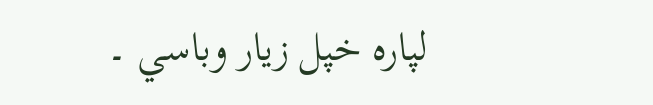لپاره خپل زيار وباسي ۔